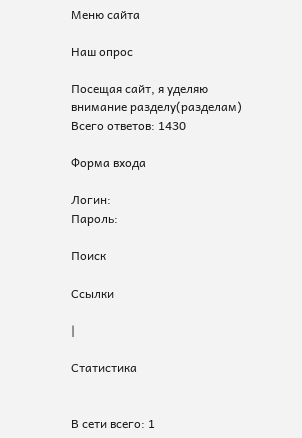Меню сайта

Наш опрос

Посещая сайт, я уделяю внимание разделу(разделам)
Всего ответов: 1430

Форма входа

Логин:
Пароль:

Поиск

Ссылки

|

Статистика


В сети всего: 1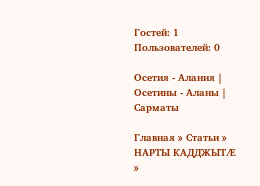Гостей: 1
Пользователей: 0

Осетия - Алания | Осетины - Аланы | Сарматы

Главная » Статьи » НАРТЫ КАДДЖЫТÆ »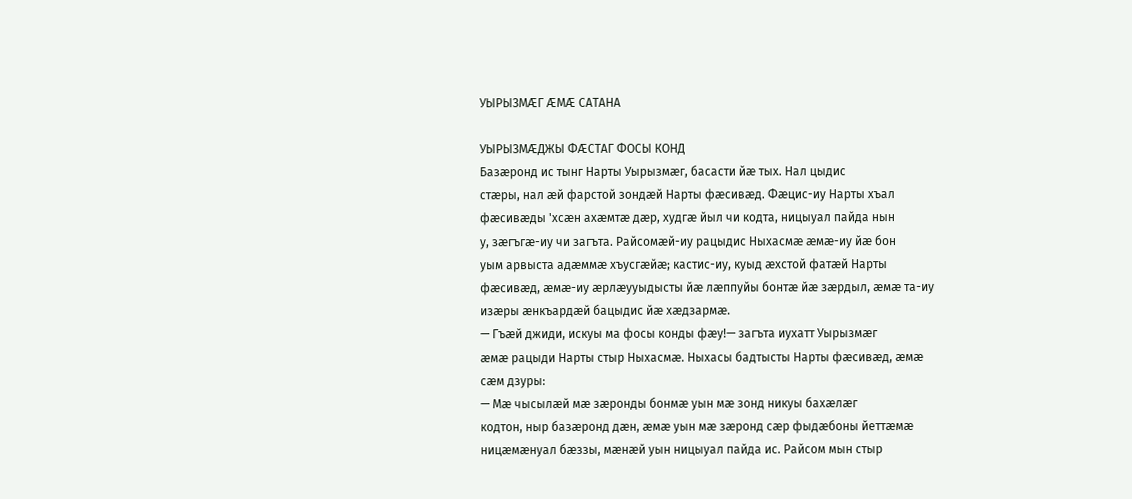УЫРЫЗМÆГ ÆМÆ САТАНА

УЫРЫЗМÆДЖЫ ФÆСТАГ ФОСЫ КОНД
Базæронд ис тынг Нарты Уырызмæг, басасти йæ тых. Нал цыдис
стæры, нал æй фарстой зондæй Нарты фæсивæд. Фæцис-иу Нарты хъал
фæсивæды 'хсæн ахæмтæ дæр, худгæ йыл чи кодта, ницыуал пайда нын
у, зæгъгæ-иу чи загъта. Райсомæй-иу рацыдис Ныхасмæ æмæ-иу йæ бон
уым арвыста адæммæ хъусгæйæ; кастис-иу, куыд æхстой фатæй Нарты
фæсивæд, æмæ-иу æрлæууыдысты йæ лæппуйы бонтæ йæ зæрдыл, æмæ та-иу
изæры æнкъардæй бацыдис йæ хæдзармæ.
— Гъæй джиди, искуы ма фосы конды фæу!— загъта иухатт Уырызмæг
æмæ рацыди Нарты стыр Ныхасмæ. Ныхасы бадтысты Нарты фæсивæд, æмæ
сæм дзуры:
— Мæ чысылæй мæ зæронды бонмæ уын мæ зонд никуы бахæлæг
кодтон, ныр базæронд дæн, æмæ уын мæ зæронд сæр фыдæбоны йеттæмæ
ницæмæнуал бæззы, мæнæй уын ницыуал пайда ис. Райсом мын стыр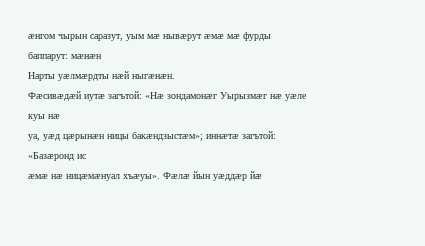æнгом чырын саразут, уым мæ нывæрут æмæ мæ фурды баппарут: мæнæн
Нарты уæлмæрдты нæй ныгæнæн.
Фæсивæдæй иутæ загътой: «Нæ зондамонæг Уырызмæг нæ уæле куы нæ
уа, уæд цæрынæн ницы бакæндзыстæм»; иннæтæ загътой: «Базæронд ис
æмæ нæ ницæмæнуал хъæуы». Фæлæ йын уæддæр йæ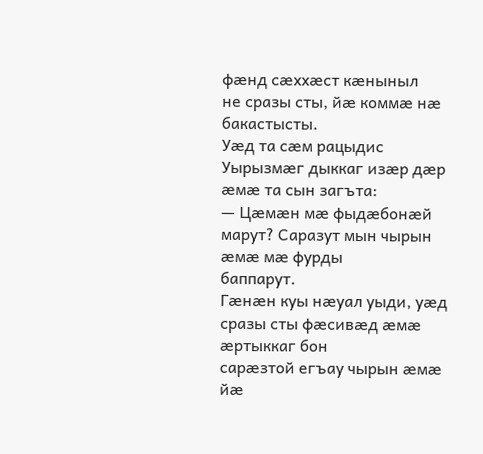фæнд сæххæст кæныныл
не сразы сты, йæ коммæ нæ бакастысты.
Уæд та сæм рацыдис Уырызмæг дыккаг изæр дæр æмæ та сын загъта:
— Цæмæн мæ фыдæбонæй марут? Саразут мын чырын æмæ мæ фурды
баппарут.
Гæнæн куы нæуал уыди, уæд сразы сты фæсивæд æмæ æртыккаг бон
сарæзтой егъау чырын æмæ йæ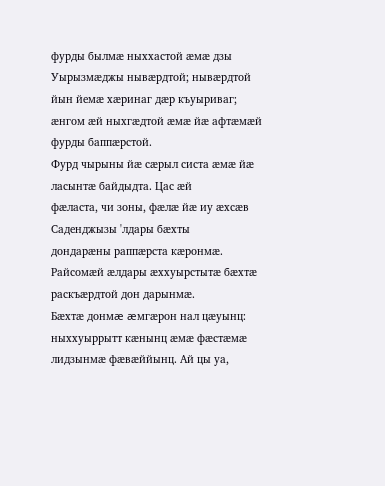фурды былмæ ныххастой æмæ дзы
Уырызмæджы нывæрдтой; нывæрдтой йын йемæ хæринаг дæр къуыриваг;
æнгом æй ныхгæдтой æмæ йæ афтæмæй фурды баппæрстой.
Фурд чырыны йæ сæрыл систа æмæ йæ ласынтæ байдыдта. Цас æй
фæласта, чи зоны, фæлæ йæ иу æхсæв Саденджызы 'лдары бæхты
дондарæны раппæрста кæронмæ.
Райсомæй æлдары æххуырстытæ бæхтæ раскъæрдтой дон дарынмæ.
Бæхтæ донмæ æмгæрон нал цæуынц: ныххуыррытт кæнынц æмæ фæстæмæ
лидзынмæ фæвæййынц. Ай цы уа,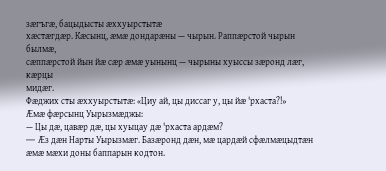зæгъгæ, бацыдысты æххуырстытæ
хæстæгдæр. Кæсынц, æмæ дондарæны — чырын. Раппæрстой чырын былмæ,
сæппæрстой йын йæ сæр æмæ уынынц — чырыны хуыссы зæронд лæг, кæрцы
мидæг.
Фæджих сты æххуырстытæ: «Циу ай, цы диссаг у, цы йæ 'рхаста?!»
Æмæ фæрсынц Уырызмæджы:
— Цы дæ, цавæр дæ, цы хуыцау дæ 'рхаста ардæм?
— Æз дæн Нарты Уырызмæг. Базæронд дæн, мæ цардæй сфæлмæцыдтæн
æмæ мæхи доны баппарын кодтон.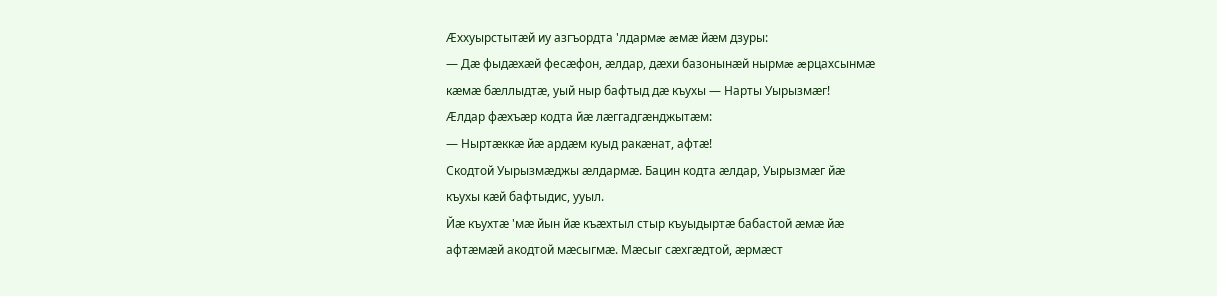Æххуырстытæй иу азгъордта 'лдармæ æмæ йæм дзуры:
— Дæ фыдæхæй фесæфон, æлдар, дæхи базонынæй нырмæ æрцахсынмæ
кæмæ бæллыдтæ, уый ныр бафтыд дæ къухы — Нарты Уырызмæг!
Æлдар фæхъæр кодта йæ лæггадгæнджытæм:
— Ныртæккæ йæ ардæм куыд ракæнат, афтæ!
Скодтой Уырызмæджы æлдармæ. Бацин кодта æлдар, Уырызмæг йæ
къухы кæй бафтыдис, ууыл.
Йæ къухтæ 'мæ йын йæ къæхтыл стыр къуыдыртæ бабастой æмæ йæ
афтæмæй акодтой мæсыгмæ. Мæсыг сæхгæдтой, æрмæст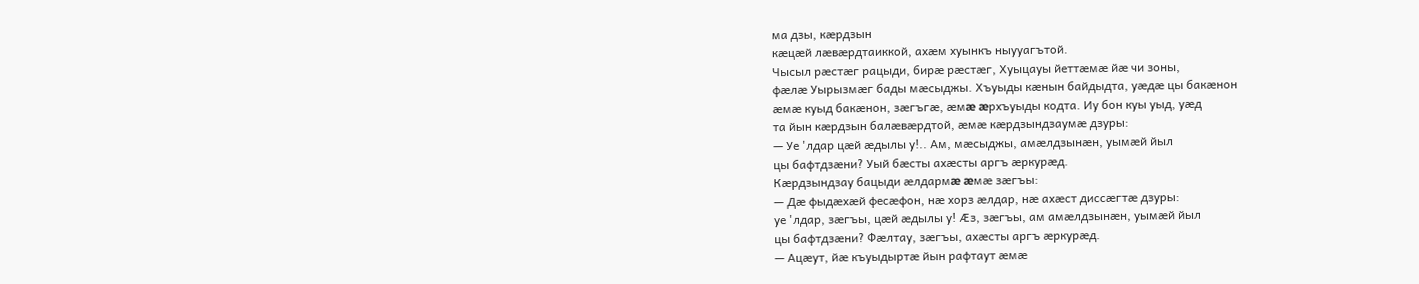ма дзы, кæрдзын
кæцæй лæвæрдтаиккой, ахæм хуынкъ ныууагътой.
Чысыл рæстæг рацыди, бирæ рæстæг, Хуыцауы йеттæмæ йæ чи зоны,
фæлæ Уырызмæг бады мæсыджы. Хъуыды кæнын байдыдта, уæдæ цы бакæнон
æмæ куыд бакæнон, зæгъгæ, æмæ æрхъуыды кодта. Иу бон куы уыд, уæд
та йын кæрдзын балæвæрдтой, æмæ кæрдзындзаумæ дзуры:
— Уе 'лдар цæй æдылы у!.. Ам, мæсыджы, амæлдзынæн, уымæй йыл
цы бафтдзæни? Уый бæсты ахæсты аргъ æркурæд.
Кæрдзындзау бацыди æлдармæ æмæ зæгъы:
— Дæ фыдæхæй фесæфон, нæ хорз æлдар, нæ ахæст диссæгтæ дзуры:
уе 'лдар, зæгъы, цæй æдылы у! Æз, зæгъы, ам амæлдзынæн, уымæй йыл
цы бафтдзæни? Фæлтау, зæгъы, ахæсты аргъ æркурæд.
— Ацæут, йæ къуыдыртæ йын рафтаут æмæ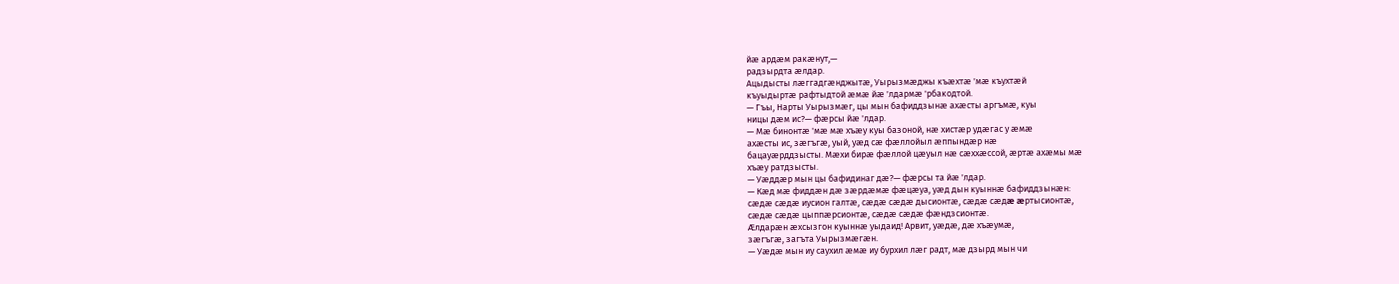йæ ардæм ракæнут,—
радзырдта æлдар.
Ацыдысты лæггадгæнджытæ, Уырызмæджы къæхтæ 'мæ къухтæй
къуыдыртæ рафтыдтой æмæ йæ 'лдармæ 'рбакодтой.
— Гъы, Нарты Уырызмæг, цы мын бафиддзынæ ахæсты аргъмæ, куы
ницы дæм ис?— фæрсы йæ 'лдар.
— Мæ бинонтæ 'мæ мæ хъæу куы базоной, нæ хистæр удæгас у æмæ
ахæсты ис, зæгъгæ, уый, уæд сæ фæллойыл æппындæр нæ
бацауæрддзысты. Мæхи бирæ фæллой цæуыл нæ сæххæссой, æртæ ахæмы мæ
хъæу ратдзысты.
— Уæддæр мын цы бафидинаг дæ?— фæрсы та йæ 'лдар.
— Кæд мæ фиддæн дæ зæрдæмæ фæцæуа, уæд дын куыннæ бафиддзынæн:
сæдæ сæдæ иусион галтæ, сæдæ сæдæ дысионтæ, сæдæ сæдæ æртысионтæ,
сæдæ сæдæ цыппæрсионтæ, сæдæ сæдæ фæндзсионтæ.
Æлдарæн æхсызгон куыннæ уыдаид! Арвит, уæдæ, дæ хъæумæ,
зæгъгæ, загъта Уырызмæгæн.
— Уæдæ мын иу саухил æмæ иу бурхил лæг радт, мæ дзырд мын чи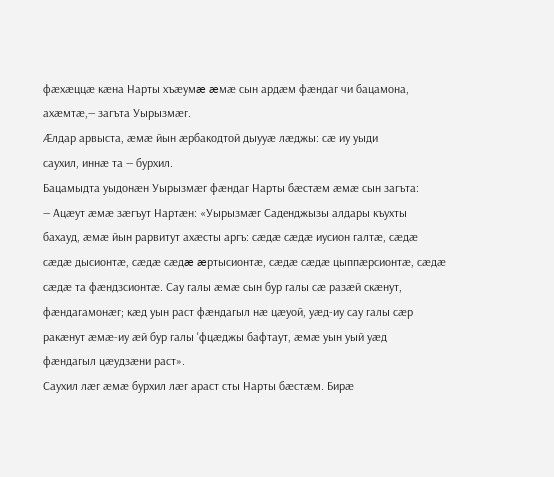фæхæццæ кæна Нарты хъæумæ æмæ сын ардæм фæндаг чи бацамона,
ахæмтæ,— загъта Уырызмæг.
Æлдар арвыста, æмæ йын æрбакодтой дыууæ лæджы: сæ иу уыди
саухил, иннæ та — бурхил.
Бацамыдта уыдонæн Уырызмæг фæндаг Нарты бæстæм æмæ сын загъта:
— Ацæут æмæ зæгъут Нартæн: «Уырызмæг Саденджызы алдары къухты
бахауд, æмæ йын рарвитут ахæсты аргъ: сæдæ сæдæ иусион галтæ, сæдæ
сæдæ дысионтæ, сæдæ сæдæ æртысионтæ, сæдæ сæдæ цыппæрсионтæ, сæдæ
сæдæ та фæндзсионтæ. Сау галы æмæ сын бур галы сæ разæй скæнут,
фæндагамонæг; кæд уын раст фæндагыл нæ цæуой, уæд-иу сау галы сæр
ракæнут æмæ-иу æй бур галы 'фцæджы бафтаут, æмæ уын уый уæд
фæндагыл цæудзæни раст».
Саухил лæг æмæ бурхил лæг араст сты Нарты бæстæм. Бирæ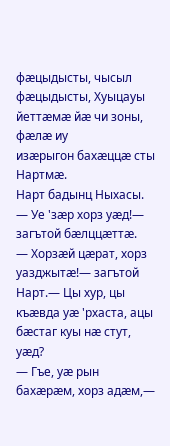фæцыдысты, чысыл фæцыдысты, Хуыцауы йеттæмæ йæ чи зоны, фæлæ иу
изæрыгон бахæццæ сты Нартмæ.
Нарт бадынц Ныхасы.
— Уе 'зæр хорз уæд!— загътой бæлццæттæ.
— Хорзæй цæрат, хорз уазджытæ!— загътой Нарт.— Цы хур, цы
къæвда уæ 'рхаста, ацы бæстаг куы нæ стут, уæд?
— Гъе, уæ рын бахæрæм, хорз адæм,—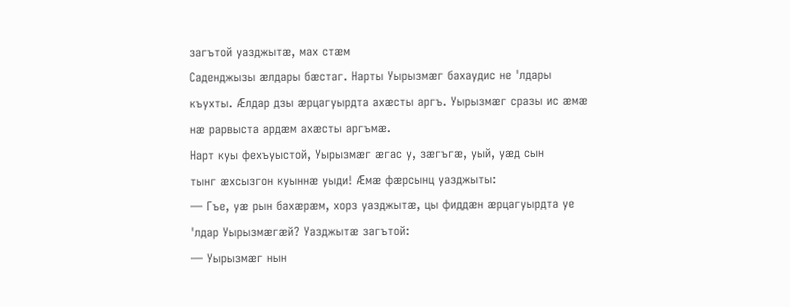загътой уазджытæ, мах стæм
Саденджызы æлдары бæстаг. Нарты Уырызмæг бахаудис не 'лдары
къухты. Æлдар дзы æрцагуырдта ахæсты аргъ. Уырызмæг сразы ис æмæ
нæ рарвыста ардæм ахæсты аргъмæ.
Нарт куы фехъуыстой, Уырызмæг æгас у, зæгъгæ, уый, уæд сын
тынг æхсызгон куыннæ уыди! Æмæ фæрсынц уазджыты:
— Гъе, уæ рын бахæрæм, хорз уазджытæ, цы фиддæн æрцагуырдта уе
'лдар Уырызмæгæй? Уазджытæ загътой:
— Уырызмæг нын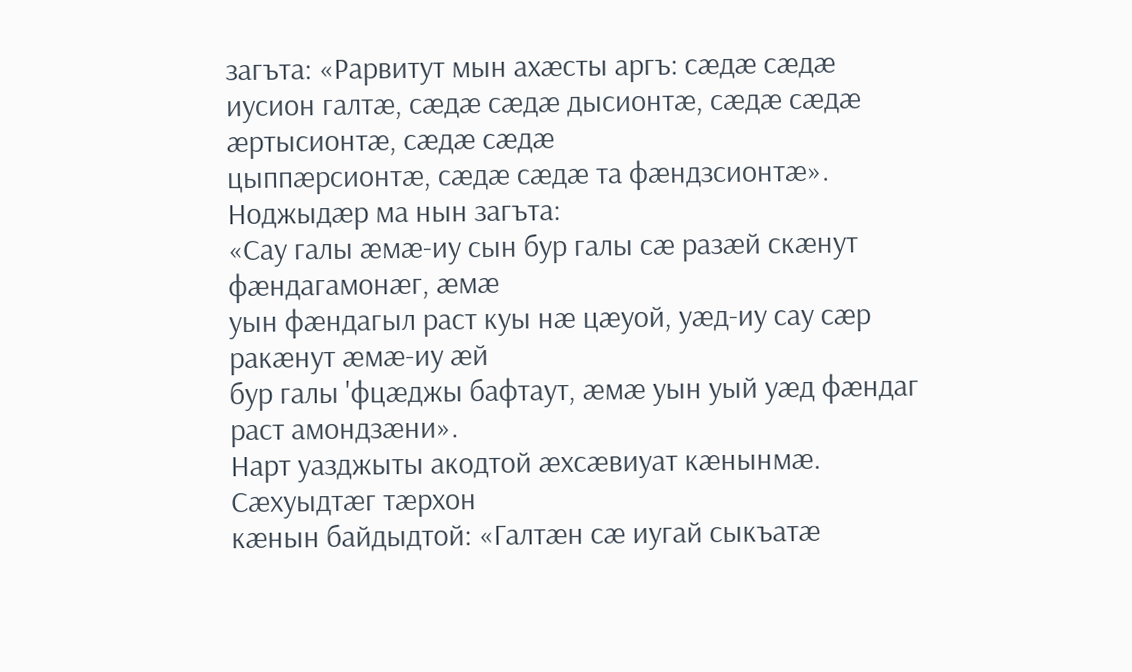загъта: «Рарвитут мын ахæсты аргъ: сæдæ сæдæ
иусион галтæ, сæдæ сæдæ дысионтæ, сæдæ сæдæ æртысионтæ, сæдæ сæдæ
цыппæрсионтæ, сæдæ сæдæ та фæндзсионтæ». Ноджыдæр ма нын загъта:
«Сау галы æмæ-иу сын бур галы сæ разæй скæнут фæндагамонæг, æмæ
уын фæндагыл раст куы нæ цæуой, уæд-иу сау сæр ракæнут æмæ-иу æй
бур галы 'фцæджы бафтаут, æмæ уын уый уæд фæндаг раст амондзæни».
Нарт уазджыты акодтой æхсæвиуат кæнынмæ. Сæхуыдтæг тæрхон
кæнын байдыдтой: «Галтæн сæ иугай сыкъатæ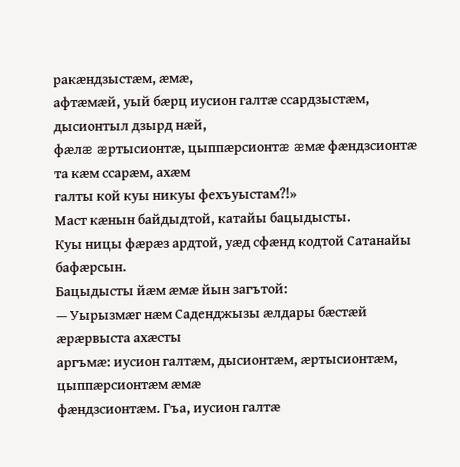ракæндзыстæм, æмæ,
афтæмæй, уый бæрц иусион галтæ ссардзыстæм, дысионтыл дзырд нæй,
фæлæ æртысионтæ, цыппæрсионтæ æмæ фæндзсионтæ та кæм ссарæм, ахæм
галты кой куы никуы фехъуыстам?!»
Маст кæнын байдыдтой, катайы бацыдысты.
Куы ницы фæрæз ардтой, уæд сфæнд кодтой Сатанайы бафæрсын.
Бацыдысты йæм æмæ йын загътой:
— Уырызмæг нæм Саденджызы æлдары бæстæй æрæрвыста ахæсты
аргъмæ: иусион галтæм, дысионтæм, æртысионтæм, цыппæрсионтæм æмæ
фæндзсионтæм. Гъа, иусион галтæ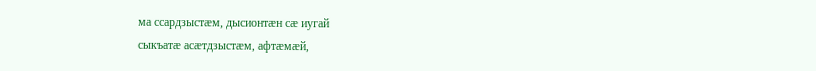ма ссардзыстæм, дысионтæн сæ иугай
сыкъатæ асæтдзыстæм, афтæмæй,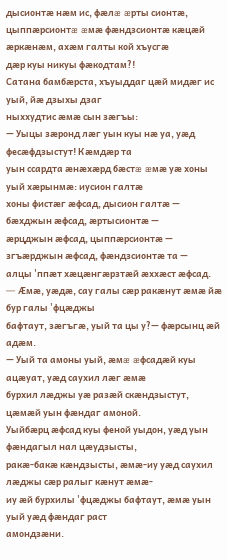дысионтæ нæм ис, фæлæ æрты сионтæ,
цыппæрсионтæ æмæ фæндзсионтæ кæцæй æркæнæм, ахæм галты кой хъусгæ
дæр куы никуы фæкодтам?!
Сатана бамбæрста, хъуыддаг цæй мидæг ис уый, йæ дзыхы дзаг
ныххудтис æмæ сын зæгъы:
— Уыцы зæронд лæг уын куы нæ уа, уæд фесæфдзыстут! Кæмдæр та
уын ссардта æнæхæрд бæстæ æмæ уæ хоны уый хæрынмæ: иусион галтæ
хоны фистæг æфсад, дысион галтæ — бæхджын æфсад, æртысионтæ —
æрцджын æфсад, цыппæрсионтæ — згъæрджын æфсад, фæндзсионтæ та —
алцы 'ппæт хæцæнгæрзтæй æххæст æфсад.
— Æмæ, уæдæ, сау галы сæр ракæнут æмæ йæ бур галы 'фцæджы
бафтаут, зæгъгæ, уый та цы у?— фæрсынц æй адæм.
— Уый та амоны уый, æмæ æфсадæй куы ацæуат, уæд саухил лæг æмæ
бурхил лæджы уæ разæй скæндзыстут, цæмæй уын фæндаг амоной.
Уыйбæрц æфсад куы феной уыдон, уæд уын фæндагыл нал цæудзысты,
ракæ-бакæ кæндзысты, æмæ-иу уæд саухил лæджы сæр ралыг кæнут æмæ-
иу æй бурхилы 'фцæджы бафтаут, æмæ уын уый уæд фæндаг раст
амондзæни.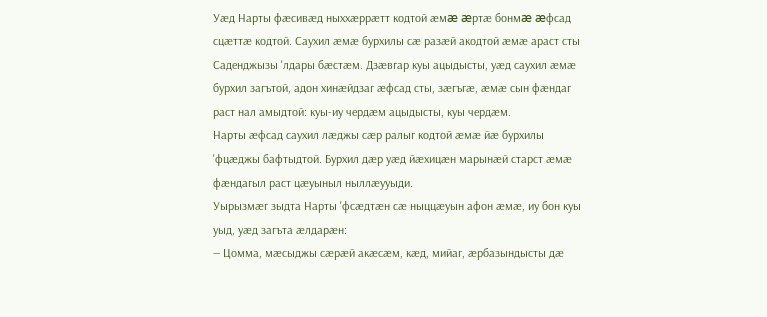Уæд Нарты фæсивæд ныххæррæтт кодтой æмæ æртæ бонмæ æфсад
сцæттæ кодтой. Саухил æмæ бурхилы сæ разæй акодтой æмæ араст сты
Саденджызы 'лдары бæстæм. Дзæвгар куы ацыдысты, уæд саухил æмæ
бурхил загътой, адон хинæйдзаг æфсад сты, зæгъгæ, æмæ сын фæндаг
раст нал амыдтой: куы-иу чердæм ацыдысты, куы чердæм.
Нарты æфсад саухил лæджы сæр ралыг кодтой æмæ йæ бурхилы
'фцæджы бафтыдтой. Бурхил дæр уæд йæхицæн марынæй старст æмæ
фæндагыл раст цæуыныл ныллæууыди.
Уырызмæг зыдта Нарты 'фсæдтæн сæ ныццæуын афон æмæ, иу бон куы
уыд, уæд загъта æлдарæн:
— Цомма, мæсыджы сæрæй акæсæм, кæд, мийаг, æрбазындысты дæ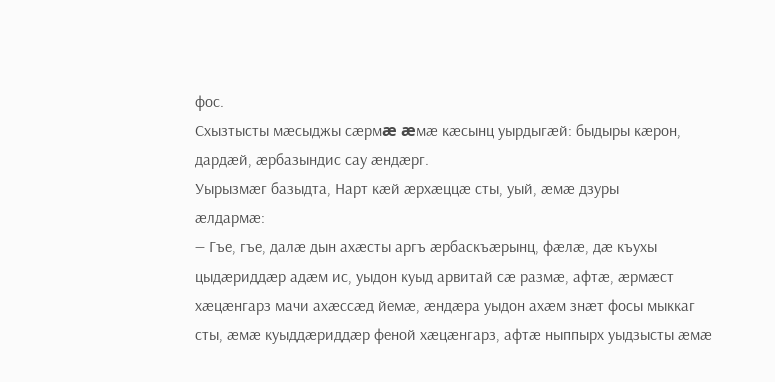фос.
Схызтысты мæсыджы сæрмæ æмæ кæсынц уырдыгæй: быдыры кæрон,
дардæй, æрбазындис сау æндæрг.
Уырызмæг базыдта, Нарт кæй æрхæццæ сты, уый, æмæ дзуры
æлдармæ:
— Гъе, гъе, далæ дын ахæсты аргъ æрбаскъæрынц, фæлæ, дæ къухы
цыдæриддæр адæм ис, уыдон куыд арвитай сæ размæ, афтæ, æрмæст
хæцæнгарз мачи ахæссæд йемæ, æндæра уыдон ахæм знæт фосы мыккаг
сты, æмæ куыддæриддæр феной хæцæнгарз, афтæ ныппырх уыдзысты æмæ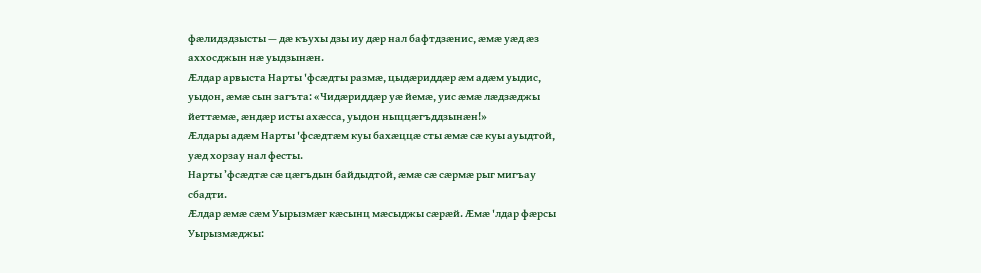фæлидздзысты — дæ къухы дзы иу дæр нал бафтдзæнис, æмæ уæд æз
аххосджын нæ уыдзынæн.
Æлдар арвыста Нарты 'фсæдты размæ, цыдæриддæр æм адæм уыдис,
уыдон, æмæ сын загъта: «Чидæриддæр уæ йемæ, уис æмæ лæдзæджы
йеттæмæ, æндæр исты ахæсса, уыдон ныццæгъддзынæн!»
Æлдары адæм Нарты 'фсæдтæм куы бахæццæ сты æмæ сæ куы ауыдтой,
уæд хорзау нал фесты.
Нарты ’фсæдтæ сæ цæгъдын байдыдтой, æмæ сæ сæрмæ рыг мигъау
сбадти.
Æлдар æмæ сæм Уырызмæг кæсынц мæсыджы сæрæй. Æмæ 'лдар фæрсы
Уырызмæджы: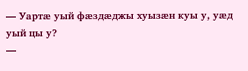— Уартæ уый фæздæджы хуызæн куы у, уæд уый цы у?
—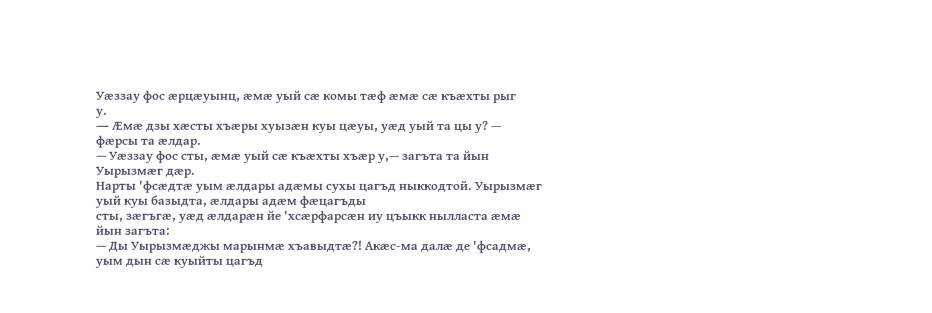Уæззау фос æрцæуынц, æмæ уый сæ комы тæф æмæ сæ къæхты рыг
у.
— Æмæ дзы хæсты хъæры хуызæн куы цæуы, уæд уый та цы у? —
фæрсы та æлдар.
— Уæззау фос сты, æмæ уый сæ къæхты хъæр у,— загъта та йын
Уырызмæг дæр.
Нарты 'фсæдтæ уым æлдары адæмы сухы цагъд ныккодтой. Уырызмæг
уый куы базыдта, æлдары адæм фæцагъды
сты, зæгъгæ, уæд æлдарæн йе 'хсæрфарсæн иу цъыкк нылласта æмæ
йын загъта:
— Ды Уырызмæджы марынмæ хъавыдтæ?! Акæс-ма далæ де 'фсадмæ,
уым дын сæ куыйты цагъд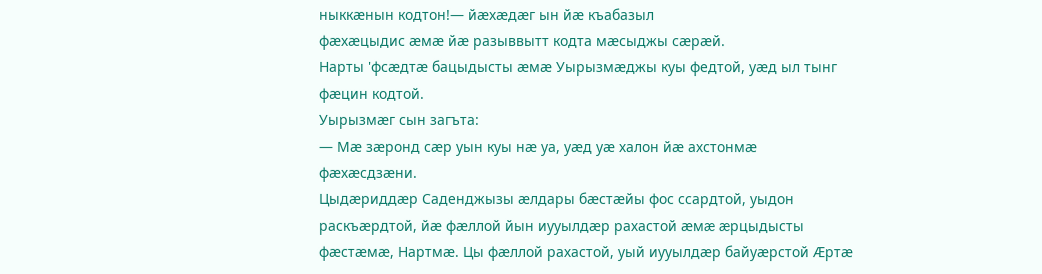ныккæнын кодтон!— йæхæдæг ын йæ къабазыл
фæхæцыдис æмæ йæ разыввытт кодта мæсыджы сæрæй.
Нарты 'фсæдтæ бацыдысты æмæ Уырызмæджы куы федтой, уæд ыл тынг
фæцин кодтой.
Уырызмæг сын загъта:
— Мæ зæронд сæр уын куы нæ уа, уæд уæ халон йæ ахстонмæ
фæхæсдзæни.
Цыдæриддæр Саденджызы æлдары бæстæйы фос ссардтой, уыдон
раскъæрдтой, йæ фæллой йын иууылдæр рахастой æмæ æрцыдысты
фæстæмæ, Нартмæ. Цы фæллой рахастой, уый иууылдæр байуæрстой Æртæ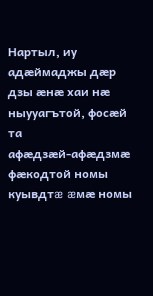Нартыл, иу адæймаджы дæр дзы æнæ хаи нæ ныууагътой, фосæй та
афæдзæй-афæдзмæ фæкодтой номы куывдтæ æмæ номы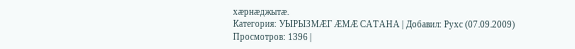хæрнæджытæ.
Категория: УЫРЫЗМÆГ ÆМÆ САТАНА | Добавил: Рухс (07.09.2009)
Просмотров: 1396 |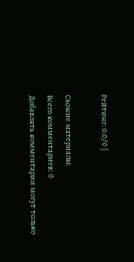Рейтинг: 0.0/0 |

Схожие материалы:
Всего комментариев: 0
Добавлять комментарии могут только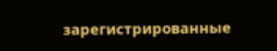зарегистрированные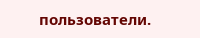пользователи.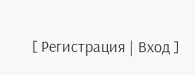[ Регистрация | Вход ]